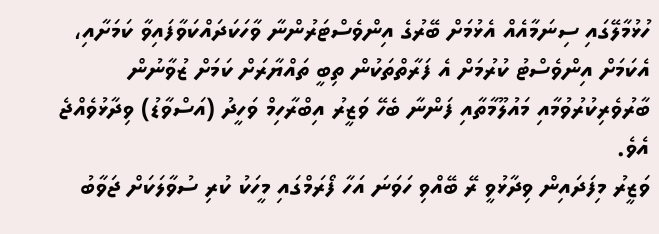ހުޅުމާލޭގައި ސިނަމާއެއް އެޅުމަށް ބޭރުގެ އިންވެސްޓަރުންނާ ވާހަކަދައްކަވާފައިވާ ކަމަށާއި، އެކަމަށް އިންވެސްޓު ކުރުމަށް އެ ފަރާތްތަކުން ތިބީ ތައްޔާރަށް ކަމަށް ޒުވާނުން ބާރުވެރިކުރުވުމާއި މައުލޫމާތާއި ފަންނާ ބެހޭ ވަޒީރު އިބްރާހިމް ވަހީދު (އަސްވާޑު) ވިދާޅުވެއްޖެ އެވެ.
ވަޒީރު މިފަދައިން ވިދާޅުވީ ރޭ ބޭއްވި ހަވަނަ އަހާ ފޯރަމްގައި މީހަކު ކުރި ސުވާލަކަށް ޖަވާބު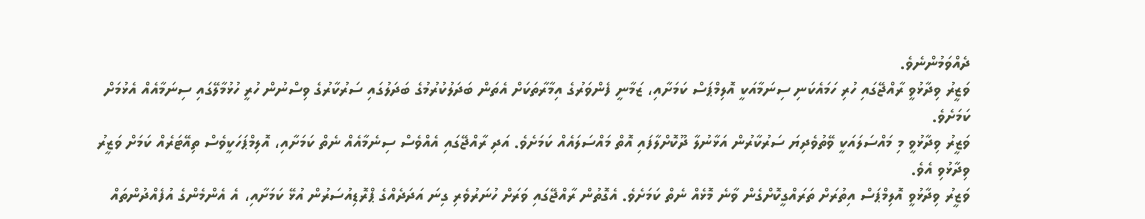ދެއްވަމުންނެވެ.
ވަޒީރު ވިދާޅުވީ ރާއްޖޭގައި ހުރި ހަމައެކަނި ސިނަމާއަކީ އޮލިމްޕަސް ކަމަށާއި، ޒަމާނީ ފެންވަރުގެ އިމާރާތަކަށް އެތަން ބަދަލުކުރުމުގެ ބަދަލުގައި ސަރުކާރުގެ ވިސްނުން ހުރީ ހުޅުމާލޭގައި ސިނަމާއެއް އެޅުމަށް ކަމަށެވެ.
ވަޒީރު ވިދާޅުވީ މި މައްސަލައަކީ ވޭތުވެދިޔަ ސަރުކާރުން އަޅާނުލާ ދޫކޮށްލާފައި އޮތް މައްސަލައެއް ކަމަށެވެ. އަދި ރާއްޖޭގައި އެއްވެސް ސިނެމާއެއް ނެތް ކަމަށާއި، އޮލިމްޕަހަކީވެސް ތިއޭޓަރެއް ކަމަށް ވަޒީރު ވިދާޅުވި އެވެ.
ވަޒީރު ވިދާޅުވީ އޮލިމްޕަސް އިތުރަށް ތަރައްގީކޮށްގެން ވާނެ މޮޅެއް ނެތް ކަމަށެވެ. އެގޮތުން ރާއްޖޭގައި ވަރަށް ހުނަރުވެރި ގިނަ އަދަދެއްގެ ޕްރޮޑިއުސަރުން އުޅޭ ކަމަށާއި، އެ އެންމެންގެ އުފެއްދުންތައް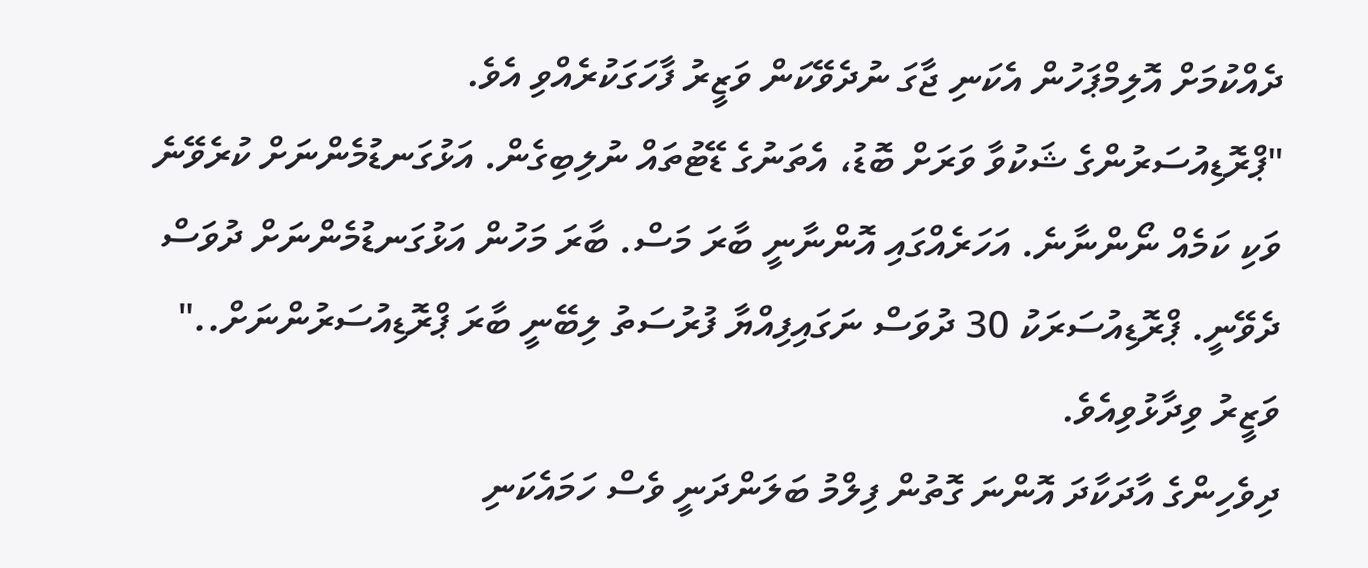ދެއްކުމަށް އޮލިމްޕަހުން އެކަނި ޖާގަ ނުދެވޭކަން ވަޒީރު ފާހަގަކުރެއްވި އެވެ.
"ޕްރޮޑިއުސަރުންގެ ޝަކުވާ ވަރަށް ބޮޑު، އެތަނުގެ ޑޭޓުތައް ނުލިބިގެން. އަޅުގަނޑުމެންނަށް ކުރެވޭނެ ވަކި ކަމެއް ނޯންނާނެ. އަހަރެއްގައި އޮންނާނީ ބާރަ މަސް. ބާރަ މަހުން އަޅުގަނޑުމެންނަށް ދުވަސް ދެވޭނީ. ޕްރޮޑިއުސަރަކު 30 ދުވަސް ނަގައިފިއްޔާ ފުރުސަތު ލިބޭނީ ބާރަ ޕްރޮޑިއުސަރުންނަށް.." ވަޒީރު ވިދާޅުވިއެވެ.
ދިވެހިންގެ އާދަކާދަ އޮންނަ ގޮތުން ފިލްމު ބަލަންދަނީ ވެސް ހަމައެކަނި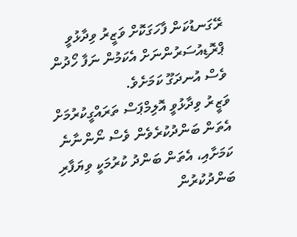ރޭގަނޑުކަން ފާހަގަކޮށް ވަޒީރު ވިދާޅުވީ ޕްރޮޑިއުސަރުންނަށް އެކަމުން ނަފާ ހޯދުން ވެސް އުނދަގޫ ކަމަށެވެ.
ވަޒީރު ވިދާޅުވީ އޮލިމްޕަސް ތަރައްގީކުރުމަށް އެތަން ބަންދުކުރެވެން ވެސް ނޯންނާނެ ކަމަށާއި، އެތަން ބަންދު ކުރުމަކީ ވިޔަފާރި ބަންދުކުރުން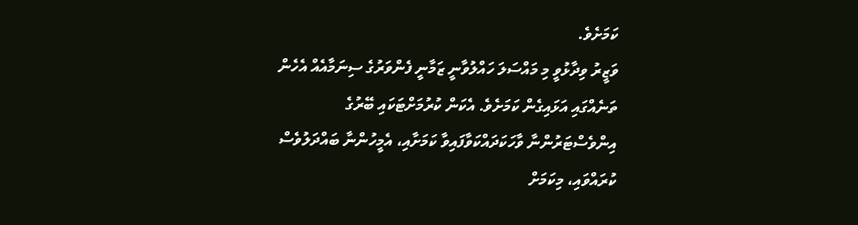ކަމަށެވެ.
ވަޒީރު ވިދާޅުވީ މި މައްސަލަ ހައްލުވާނީ ޒަމާނީ ފެންވަރުގެ ސިނަމާއެއް އެހެން ތަނެއްގައި އަޅައިގެން ކަމަށެވެ. އެކަން ކުރުމަށްޓަކައި ބޭރުގެ އިންވެސްޓަރުންނާ ވާހަކަދައްކަވާފައިވާ ކަމަށާއި، އެމީހުންނާ ބައްދަލުވެސް ކުރައްވައި، މިކަމަށް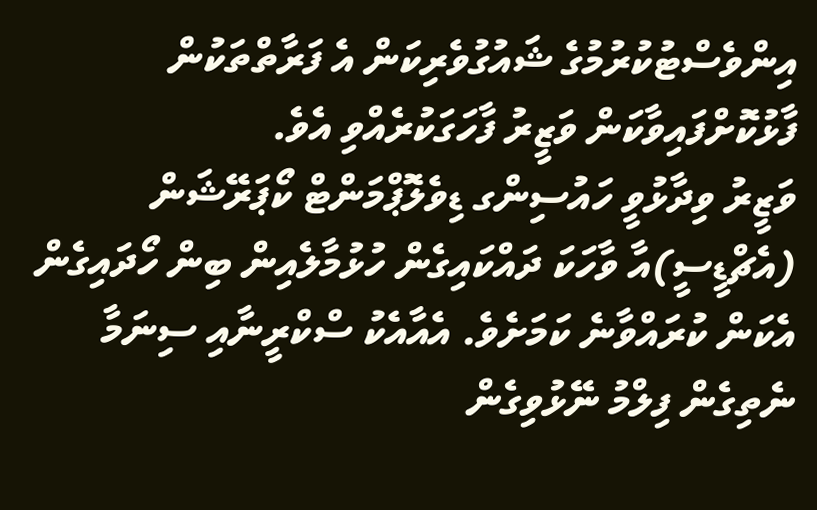އިންވެސްޓުކުރުމުގެ ޝައުގުވެރިކަން އެ ފަރާތްތަކުން ފާޅުކޮށްފައިވާކަން ވަޒީރު ފާހަގަކުރެއްވި އެވެ.
ވަޒީރު ވިދާޅުވީ ހައުސިންގ ޑިވެލޮޕްމަންޓް ކޯޕަރޭޝަން (އެޗްޑީސީ)އާ ވާހަކަ ދައްކައިގެން ހުޅުމާލެއިން ބިން ހޯދައިގެން އެކަން ކުރައްވާނެ ކަމަށެވެ. އެއާއެކު ސްކްރީނާއި ސިނަމާ ނެތިގެން ފިލްމު ނޭޅުވިގެން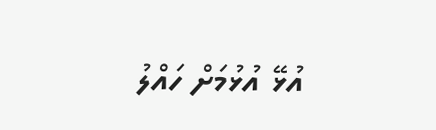އުޅޭ އުޅުމަށް ހައްލު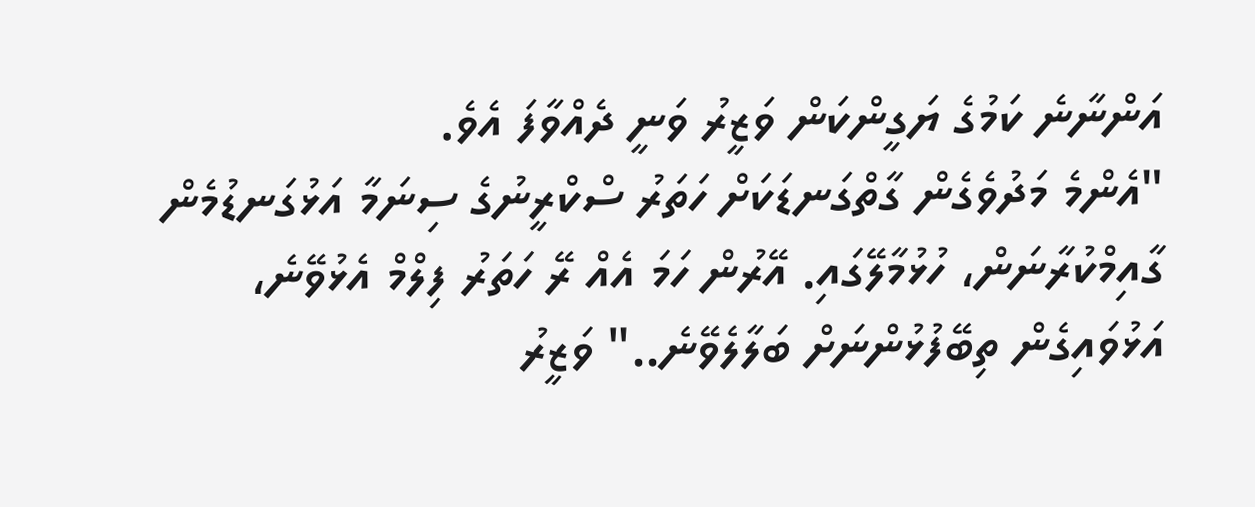އަންނާނެ ކަމުގެ ޔަގީންކަން ވަޒީރު ވަނީ ދެއްވާފަ އެވެ.
"އެންމެ މަދުވެގެން ގާތްގަނޑަކަށް ހަތަރު ސްކްރީނުގެ ސިނަމާ އަޅުގަނޑުމެން ގާއިމްކުރާނަން، ހުޅުމާލޭގައި. އޭރުން ހަމަ އެއް ރޭ ހަތަރު ފިލްމް އެޅުވޭނެ، އަޅުވައިގެން ތިބޭފުޅުންނަށް ބަލާލެވޭނެ.." ވަޒީރު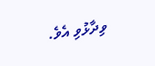ވިދާޅުވި އެވެ.